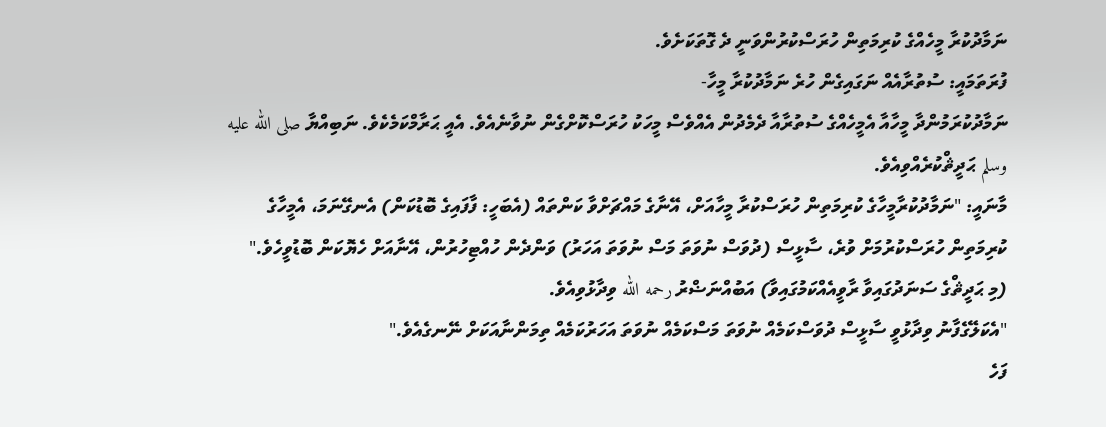ނަމާދުކުރާ މީހެއްގެ ކުރިމަތިން ހުރަސްކުރުންވަނީ ދެ ގޮތަކަށެވެ.
ފުރަތަމައީ: ސުތުރާއެއް ނަގައިގެން ހުރެ ނަމާދުކުރާ މީހާ-
ނަމާދުކުރަމުންދާ މީހާއާ އެމީހެއްގެ ސުތުރާއާ ދެމެދުން އެއްވެސް މީހަކު ހުރަސްކޮށްގެން ނުވާނެއެވެ. އެއީ ޙަރާމްކަމެކެވެ. ނަބިއްޔާ صلى الله عليه وسلم ޙަދީޘްކުރެއްވިއެވެ.
މާނައީ: "ނަމާދުކުރާމީހާގެ ކުރިމަތިން ހުރަސްކުރާ މީހާއަށް، އޭނާގެ މައްޗަށްވާ ކަންތައް (އެބަހީ: ފާފައިގެ ބޮޑުކަން) އެނގޭނަމަ، އެމީހާގެ ކުރިމަތިން ހުރަސްކުރުމަށް ވުރެ، ސާޅީސް (ދުވަސް ނުވަތަ މަސް ނުވަތަ އަހަރު) ވަންދެން ހުއްޓިހުރުން، އޭނާއަށް ހެޔޮކަން ބޮޑުވީހެވެ."
(މި ޙަދީޘްގެ ސަނަދުގައިވާ ރާވީއެއްކަމުގައިވާ) އަބުއްނަޟްރު رحمه الله ވިދާޅުވިއެވެ.
"އެކަލޭގެފާނު ވިދާޅުވީ ސާޅީސް ދުވަސްކަމެއް ނުވަތަ މަސްކަމެއް ނުވަތަ އަހަރުކަމެއް ތިމަންނާއަކަށް ނޭނގެއެވެ."
ފަހެ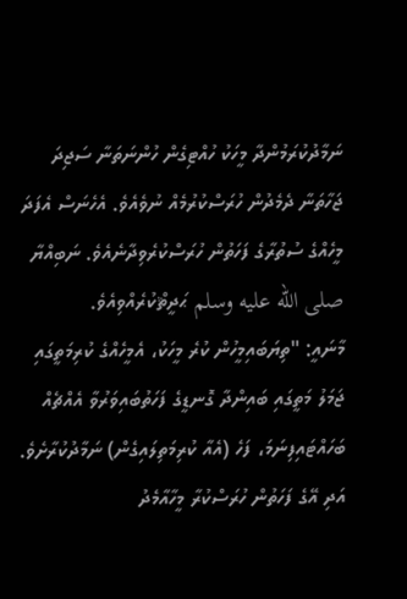ނަމާދުކުރަމުންދާ މީހަކު ހުއްޓިގެން ހުންނަތަނާ ސަޖިދަ ޖަހާތަނާ ދެމެދުން ހުރަސްކުރުމެއް ނުވެއެވެ. އެހެނަސް އެފަދަ މީހެއްގެ ސުތުރާގެ ފަހަތުން ހުރަސްކުރެވިދާނެއެވެ. ނަބިއްޔާ صلى الله عليه وسلم ޙަދީޘްކުރެއްވިއެވެ.
މާނައީ: "ތިޔަބައިމީހުން ކުރެ މީހަކު، އެމީހެއްގެ ކުރިމަތީގައި ޖަމަލު މަތީގައި ބައިންދާ ގޮނޑީގެ ފަހަތުބައިވަރުވާ އެއްޗެއް ބަހައްޓައިފިނަމަ، ފަހެ (އެއާ ކުރިމަތިލައިގެން) ނަމާދުކުރާށެވެ. އަދި އޭގެ ފަހަތުން ހުރަސްކުރާ މީހާއާމެދު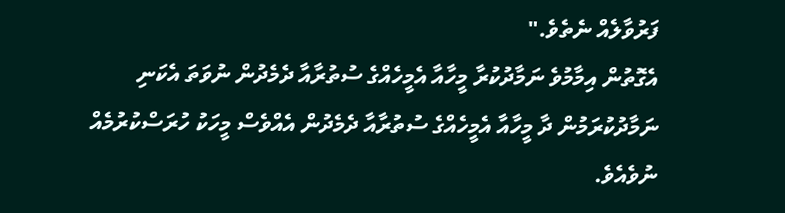ފަރުވާލެއް ނެތެވެ."
އެގޮތުން އިމާމުވެ ނަމާދުކުރާ މީހާއާ އެމީހެއްގެ ސުތުރާއާ ދެމެދުން ނުވަތަ އެކަނި ނަމާދުކުރަމުން ދާ މީހާއާ އެމީހެއްގެ ސުތުރާއާ ދެމެދުން އެއްވެސް މީހަކު ހުރަސްކުރުމެއް ނުވެއެވެ.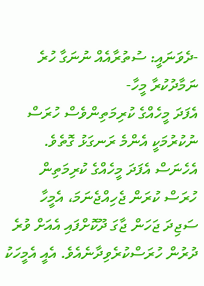-ދެވަނައީ: ސުތުރާއެއް ނުނަގާ ހުރެ ނަމާދުކުރާ މީހާ-
އެފަދަ މީހެއްގެ ކުރިމަތިންވެސް ހުރަސް ނުކުރުމަކީ އެންމެ ރަނގަޅު ގޮތެވެ. އެހެނަސް އެފަދަ މީހެއްގެ ކުރިމަތިން ހުރަސް ކުރަން ޖެހިއްޖެނަމަ، އެމީހާ ސަޖިދަ ޖަހަން ޖާގަ ދޫކޮށްފައި އެއަށް ވުރެ ދުރުން ހުރަސްކުރެވިދާނެއެވެ. އެއީ އެމީހަކު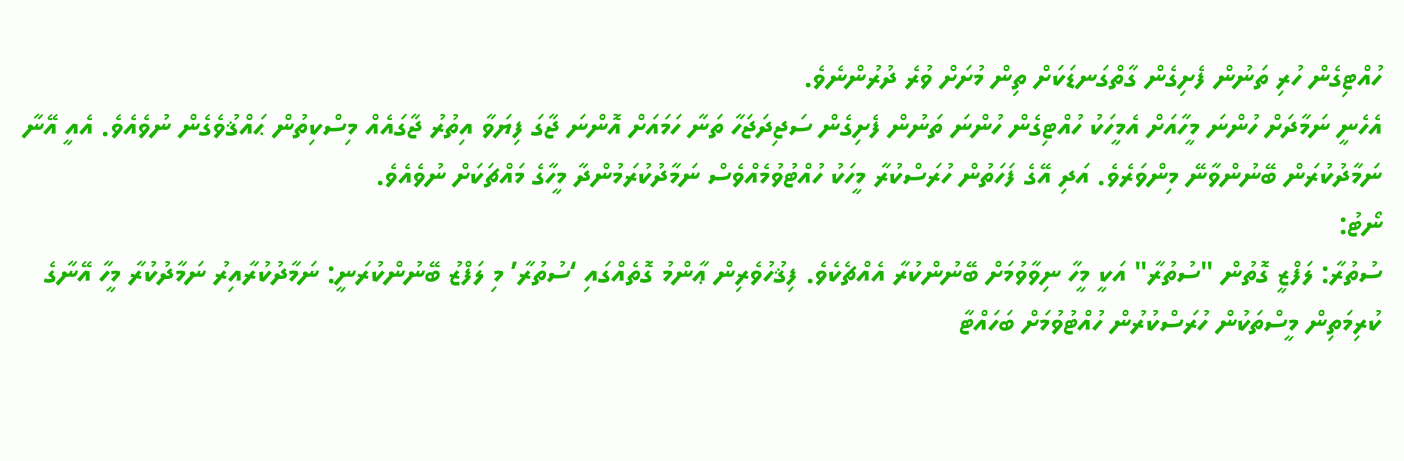ހުއްޓިގެން ހުރި ތަނުން ފެށިގެން ގާތްގަނޑަކަށް ތިން މުށަށް ވުރެ ދުރުންނެވެ.
އެހެނީ ނަމާދަށް ހުންނަ މީހާއަށް އެމީހަކު ހުއްޓިގެން ހުންނަ ތަނުން ފެށިގެން ސަޖިދަޖަހާ ތަނާ ހަމައަށް އޮންނަ ޖާގަ ފިޔަވާ އިތުރު ޖާގައެއް މިސްކިތުން ޙައްޤުވެގެން ނުވެއެވެ. އެއީ އޭނާ ނަމާދުކުރަން ބޭނުންވާނޭ މިންވަރެވެ. އަދި އޭގެ ފަހަތުން ހުރަސްކުރާ މީހަކު ހުއްޓުވުމެއްވެސް ނަމާދުކުރަމުންދާ މީހާގެ މައްޗަކަށް ނުވެއެވެ.
ނޯޓު:
ސުތުރާ: ލަފްޒީ ގޮތުން "ސުތުރާ" އަކީ މީހާ ނިވާވުމަށް ބޭނުންކުރާ އެއްޗެކެވެ. ފިޤުހުވެރިން ޢާންމު ގޮތެއްގައި ‘ސުތުރާ’ މި ލަފްޒު ބޭނުންކުރަނީ: ނަމާދުކުރާއިރު ނަމާދުކުރާ މީހާ އޭނާގެ ކުރިމަތިން މީސްތަކުން ހުރަސްކުރުން ހުއްޓުވުމަށް ބަހައްޓާ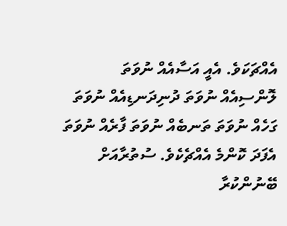އެއްޗަކަވެ. އެއީ އަސާއެއް ނުވަތަ ލޮންސިއެއް ނުވަތަ ދުނިދަނޑިއެއް ނުވަތަ ގަހެއް ނުވަތަ ތަނބެއް ނުވަތަ ފާރެއް ނުވަތަ އެފަދަ ކޮންމެ އެއްޗެކެވެ. ސުތުރާއަށް ބޭނުންކުރާ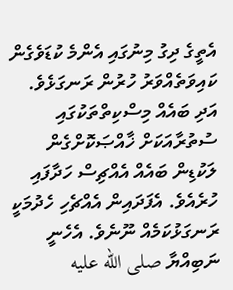އެތީގެ ދިގު މިނުގައި އެންމެ ކުޑަވެގެން ކައިވަތެއްވަރު ހުރުން ރަނގަޅެވެ.
އަދި ބައެއް މިސްކިތްތަކުގައި ސުތުރާއަކަށް ޚާއްޞަކޮށްގެން ލަކުޑިން ބައެއް އެއްޗިސް ހަދާފައި ހުރެއެވެ. އެފަދައިން އެއްޗެހި ހެދުމަކީ ރަނގަޅުކަމެއް ނޫނެވެ. އެހެނީ ނަބިއްޔާ صلى الله عليه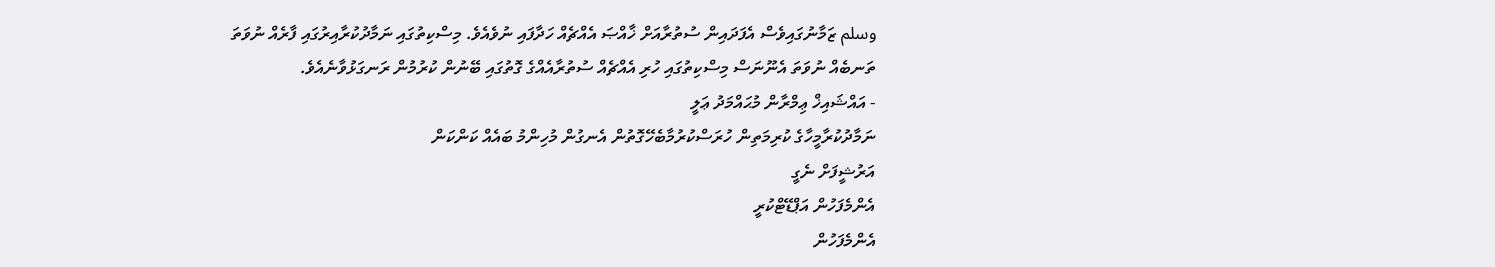وسلم ޒަމާނުގައިވެސް އެފަދައިން ސުތުރާއަށް ޚާއްޞަ އެއްޗެއް ހަދާފައި ނުވެއެވެ. މިސްކިތުގައި ނަމާދުކުރާއިރުގައި ފާރެއް ނުވަތަ ތަނބެއް ނުވަތަ އެނޫނަސް މިސްކިތުގައި ހުރި އެއްޗެއް ސުތުރާއެއްގެ ގޮތުގައި ބޭނުން ކުރުމުން ރަނގަޅުވާނެއެވެ.
- އައްޝައިޚް ޢިމްރާން މުޙައްމަދު ޢަލީ
ނަމާދުކުރާމީހާގެ ކުރިމަތިން ހުރަސްކުރުމާބެހޭގޮތުން އެނގުން މުހިންމު ބައެއް ކަންކަން
އަރުޝީފަށް ނެގީ
އެންމެފަހުން އަޕްޑޭޓްކުރީ
އެންމެފަހުން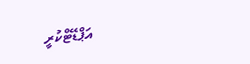އަޕްޑޭޓްކުރީ